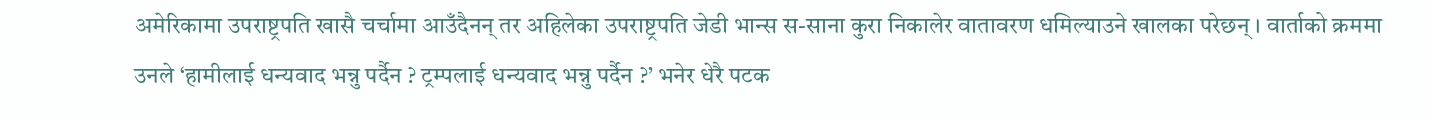अमेरिकामा उपराष्ट्रपति खासै चर्चामा आउँदैनन् तर अहिलेका उपराष्ट्रपति जेडी भान्स स-साना कुरा निकालेर वातावरण धमिल्याउने खालका परेछन् । वार्ताको क्रममा उनले ‘हामीलाई धन्यवाद भन्नु पर्दैन ? ट्रम्पलाई धन्यवाद भन्नु पर्दैन ?’ भनेर धेरै पटक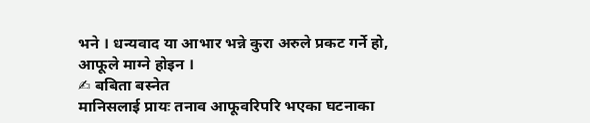भने । धन्यवाद या आभार भन्ने कुरा अरुले प्रकट गर्ने हो, आफूले माग्ने होइन ।
✍ बबिता बस्नेत
मानिसलाई प्रायः तनाव आफूवरिपरि भएका घटनाका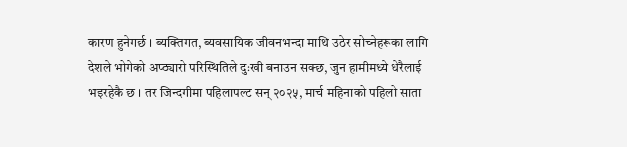कारण हुनेगर्छ । ब्यक्तिगत, ब्यवसायिक जीवनभन्दा माथि उठेर सोच्नेहरूका लागि देशले भोगेको अप्ठ्यारो परिस्थितिले दुःखी बनाउन सक्छ, जुन हामीमध्ये धेरैलाई भइरहेकै छ । तर जिन्दगीमा पहिलापल्ट सन् २०२५, मार्च महिनाको पहिलो साता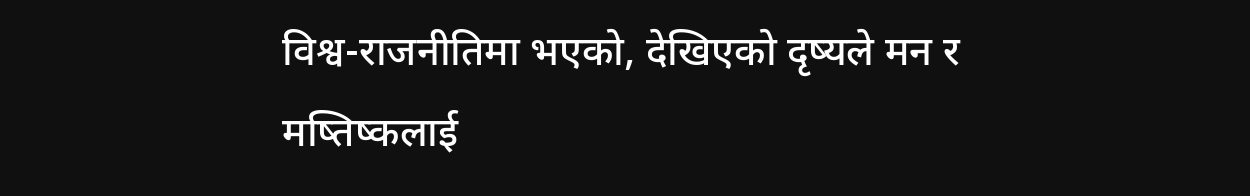विश्व-राजनीतिमा भएको, देखिएको दृष्यले मन र मष्तिष्कलाई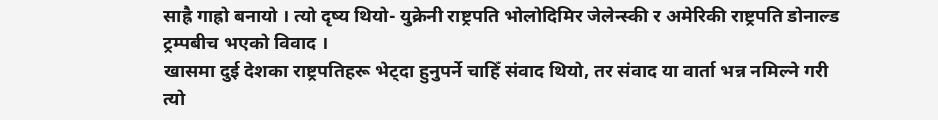साह्रै गाह्रो बनायो । त्यो दृष्य थियो- युक्रेनी राष्ट्रपति भोलोदिमिर जेलेन्स्की र अमेरिकी राष्ट्रपति डोनाल्ड ट्रम्पबीच भएको विवाद ।
खासमा दुई देशका राष्ट्रपतिहरू भेट्दा हुनुपर्ने चाहिँ संवाद थियो, तर संवाद या वार्ता भन्न नमिल्ने गरी त्यो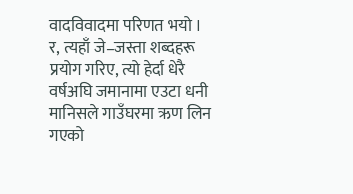वादविवादमा परिणत भयो । र, त्यहाँ जे–जस्ता शब्दहरू प्रयोग गरिए, त्यो हेर्दा धेरै वर्षअघि जमानामा एउटा धनी मानिसले गाउँघरमा ऋण लिन गएको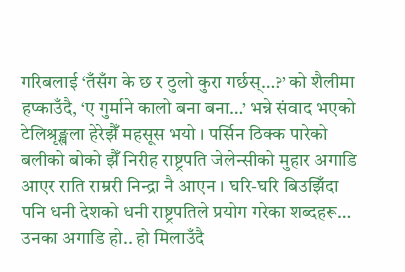गरिबलाई ‘तँसँग के छ र ठुलो कुरा गर्छस्…?’ को शैलीमा हप्काउँदै, ‘ए गुर्माने कालो बना बना…’ भन्ने संवाद भएको टेलिश्रृङ्खला हेरेझैँ महसूस भयो । पर्सिन ठिक्क पारेको बलीको बोको झैँ निरीह राष्ट्रपति जेलेन्सीको मुहार अगाडि आएर राति राम्ररी निन्द्रा नै आएन । घरि-घरि बिउझिँदा पनि धनी देशको धनी राष्ट्रपतिले प्रयोग गरेका शब्दहरू… उनका अगाडि हो.. हो मिलाउँदै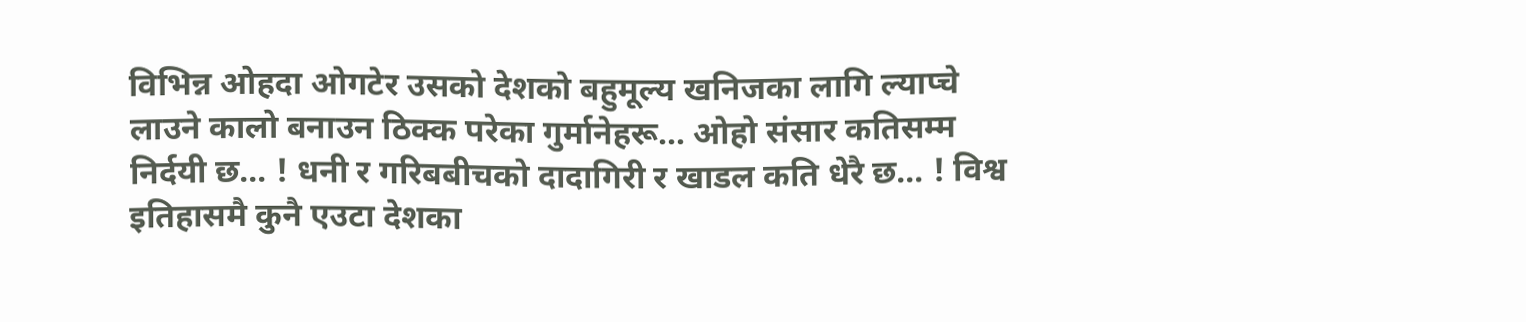विभिन्न ओहदा ओगटेर उसको देशको बहुमूल्य खनिजका लागि ल्याप्चे लाउने कालो बनाउन ठिक्क परेका गुर्मानेहरू… ओहो संसार कतिसम्म निर्दयी छ… ! धनी र गरिबबीचको दादागिरी र खाडल कति धेरै छ… ! विश्व इतिहासमै कुनै एउटा देशका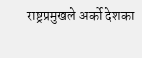राष्ट्रप्रमुखले अर्को देशका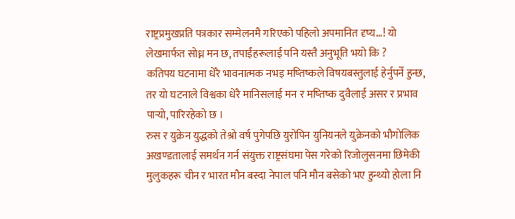राष्ट्रप्रमुखप्रति पत्रकार सम्मेलनमै गरिएको पहिलो अपमानित दृष्य…! यो लेखमार्फत सोध्न मन छ, तपाईंहरूलाई पनि यस्तै अनुभूति भयो कि ?
कतिपय घटनामा धेरै भावनात्मक नभइ मष्तिष्कले विषयबस्तुलाई हेर्नुपर्ने हुन्छ, तर यो घटनाले विश्वका धेरै मानिसलाई मन र मष्तिष्क दुवैलाई असर र प्रभाव पाऱ्यो, पारिरहेको छ ।
रुस र युक्रेन युद्धको तेश्रो वर्ष पुगेपछि युरोपिन युनियनले युक्रेनको भौगोलिक अखण्डतालाई समर्थन गर्न संयुक्त राष्ट्रसंघमा पेस गरेको रिजोलुसनमा छिमेकी मुलुकहरू चीन र भारत मौन बस्दा नेपाल पनि मौन बसेको भए हुन्थ्यो होला नि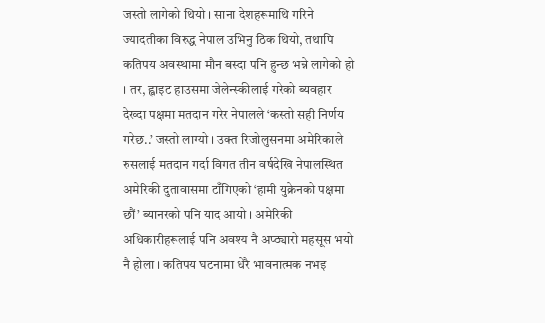जस्तो लागेको थियो । साना देशहरूमाथि गरिने ज्यादतीका विरुद्ध नेपाल उभिनु ठिक थियो, तथापि कतिपय अवस्थामा मौन बस्दा पनि हुन्छ भन्ने लागेको हो । तर, ह्वाइट हाउसमा जेलेन्स्कीलाई गरेको ब्यवहार देख्दा पक्षमा मतदान गरेर नेपालले ‘कस्तो सही निर्णय गरेछ..’ जस्तो लाग्यो । उक्त रिजोलुसनमा अमेरिकाले रुसलाई मतदान गर्दा विगत तीन वर्षदेखि नेपालस्थित अमेरिकी दुतावासमा टाँगिएको ‘हामी युक्रेनको पक्षमा छौं’ ब्यानरको पनि याद आयो । अमेरिकी अधिकारीहरूलाई पनि अवश्य नै अप्ठ्यारो महसूस भयो नै होला । कतिपय घटनामा धेरै भावनात्मक नभइ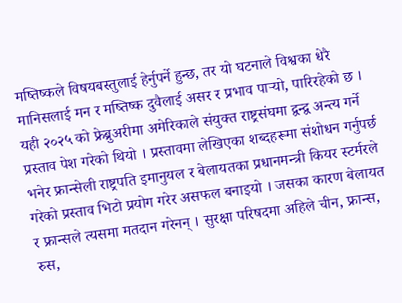मष्तिष्कले विषयबस्तुलाई हेर्नुपर्ने हुन्छ, तर यो घटनाले विश्वका धेरै मानिसलाई मन र मष्तिष्क दुवैलाई असर र प्रभाव पाऱ्यो, पारिरहेको छ ।
यही २०२५ को फ्रेब्रुअरीमा अमेरिकाले संयुक्त राष्ट्रसंघमा द्वन्द्व अन्त्य गर्ने प्रस्ताव पेश गरेको थियो । प्रस्तावमा लेखिएका शब्दहरूमा संशोधन गर्नुपर्छ भनेर फ्रान्सेली राष्ट्रपति इमानुयल र बेलायतका प्रधानमन्त्री कियर स्टर्मरले गरेको प्रस्ताव भिटो प्रयोग गरेर असफल बनाइयो । जसका कारण बेलायत र फ्रान्सले त्यसमा मतदान गरेनन् । सुरक्षा परिषदमा अहिले चीन, फ्रान्स, रुस,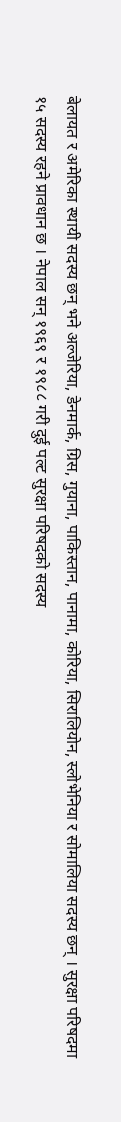बेलायत र अमेरिका स्थायी सदस्य छन् भने अल्जेरिया, डेनमार्क, ग्रिस, गुयाना, पाकिस्तान, पानामा, कोरिया, सिरालियोन, स्लोभेनिया र सोमालिया सदस्य छन् । सुरक्षा परिषदमा १५ सदस्य रहने प्रावधान छ । नेपाल सन् १९६९ र १९८८ गरी दुई पल्ट सुरक्षा परिषदको सदस्य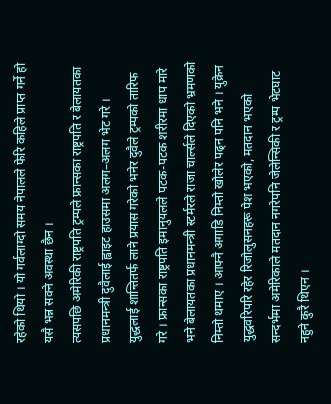रहेको थियो । यो गर्वलाग्दो समय नेपालले फेरि कहिले प्राप्त गर्ने हो यसै भन्न सक्ने अवस्था छैन ।
त्यसपछि अमेरिकी राष्ट्रपति ट्रम्पले फ्रान्सका राष्ट्रपति र बेलायतका प्रधानमन्त्री दुवैलाई ह्वाइट हाउसमा अलग–अलग भेट गरे । युद्धलाई शान्तितर्फ लाने प्रयास गरेको भनेर दुवैले ट्रम्पको तारिफ गरे । फ्रान्सका राष्ट्रपति इमानुयलले पटक-पटक शरीरमा धाप मारे भने बेलायतका प्रधानमन्त्री स्टर्मरले राजा चार्ल्सले दिएको भ्रमणको निम्तो थमाए । आफ्नै अगाडि निम्तो खोलेर पढ्न पनि भने । युक्रेन युद्धवरिपरि रहेर रिजोलुसनहरू पेश भएको, मतदान भएको सन्दर्भमा अमेरिकाले मतदान नगरेपनि जेलेन्सिकी र ट्रम्प भेटघाट नहुने कुरै थिएन ।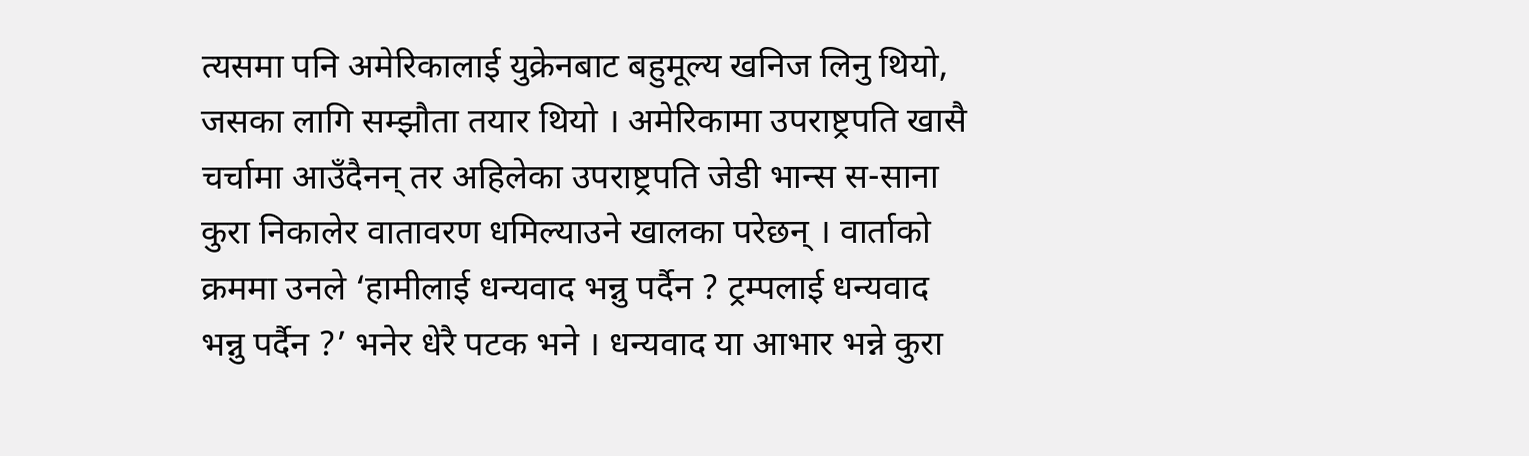त्यसमा पनि अमेरिकालाई युक्रेनबाट बहुमूल्य खनिज लिनु थियो, जसका लागि सम्झौता तयार थियो । अमेरिकामा उपराष्ट्रपति खासै चर्चामा आउँदैनन् तर अहिलेका उपराष्ट्रपति जेडी भान्स स-साना कुरा निकालेर वातावरण धमिल्याउने खालका परेछन् । वार्ताको क्रममा उनले ‘हामीलाई धन्यवाद भन्नु पर्दैन ? ट्रम्पलाई धन्यवाद भन्नु पर्दैन ?’ भनेर धेरै पटक भने । धन्यवाद या आभार भन्ने कुरा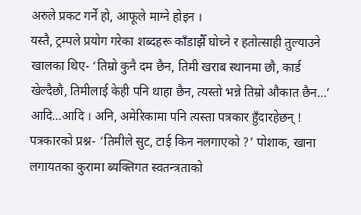अरुले प्रकट गर्ने हो, आफूले माग्ने होइन ।
यस्तै, ट्रम्पले प्रयोग गरेका शब्दहरू काँडाझैँ घोच्ने र हतोत्साही तुल्याउने खालका थिए- ‘तिम्रो कुनै दम छैन, तिमी खराब स्थानमा छौ, कार्ड खेल्दैछौ, तिमीलाई केही पनि थाहा छैन, त्यस्तो भन्ने तिम्रो औकात छैन…’ आदि…आदि । अनि, अमेरिकामा पनि त्यस्ता पत्रकार हुँदारहेछन् ! पत्रकारको प्रश्न- ‘तिमीले सुट, टाई किन नलगाएको ?’ पोशाक, खाना लगायतका कुरामा ब्यक्तिगत स्वतन्त्रताको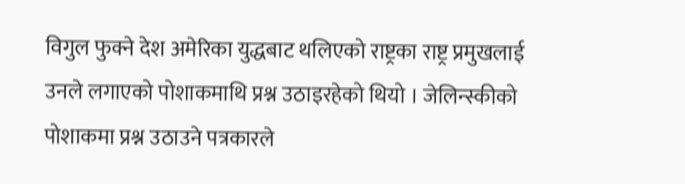विगुल फुक्ने देश अमेरिका युद्धबाट थलिएको राष्ट्रका राष्ट्र प्रमुखलाई उनले लगाएको पोशाकमाथि प्रश्न उठाइरहेको थियो । जेलिन्स्कीको पोशाकमा प्रश्न उठाउने पत्रकारले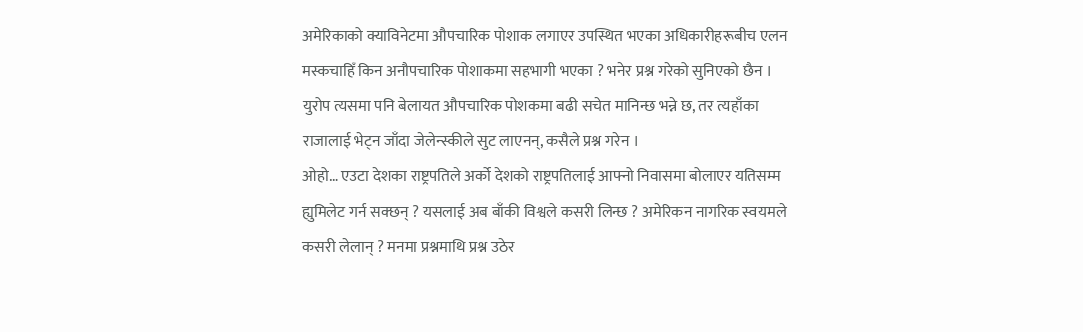अमेरिकाको क्याविनेटमा औपचारिक पोशाक लगाएर उपस्थित भएका अधिकारीहरूबीच एलन मस्कचाहिँ किन अनौपचारिक पोशाकमा सहभागी भएका ? भनेर प्रश्न गरेको सुनिएको छैन ।
युरोप त्यसमा पनि बेलायत औपचारिक पोशकमा बढी सचेत मानिन्छ भन्ने छ, तर त्यहाँका राजालाई भेट्न जाँदा जेलेन्स्कीले सुट लाएनन्, कसैले प्रश्न गरेन ।
ओहो… एउटा देशका राष्ट्रपतिले अर्को देशको राष्ट्रपतिलाई आफ्नो निवासमा बोलाएर यतिसम्म ह्युमिलेट गर्न सक्छन् ? यसलाई अब बाँकी विश्वले कसरी लिन्छ ? अमेरिकन नागरिक स्वयमले कसरी लेलान् ? मनमा प्रश्नमाथि प्रश्न उठेर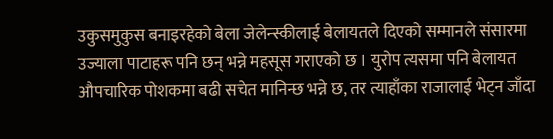उकुसमुकुस बनाइरहेको बेला जेलेन्स्कीलाई बेलायतले दिएको सम्मानले संसारमा उज्याला पाटाहरू पनि छन् भन्ने महसूस गराएको छ । युरोप त्यसमा पनि बेलायत औपचारिक पोशकमा बढी सचेत मानिन्छ भन्ने छ, तर त्याहाँका राजालाई भेट्न जाँदा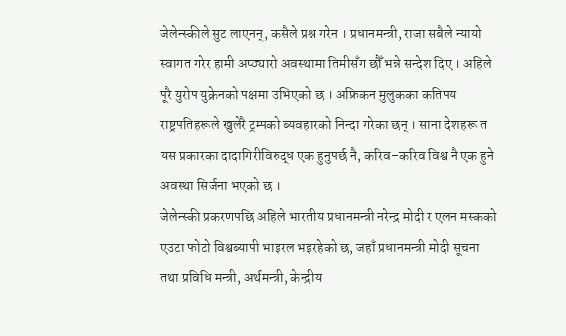जेलेन्स्कीले सुट लाएनन्, कसैले प्रश्न गरेन । प्रधानमन्त्री, राजा सबैले न्यायो स्वागत गरेर हामी अप्ठ्यारो अवस्थामा तिमीसँग छौँ भन्ने सन्देश दिए । अहिले पूरै युरोप युक्रेनको पक्षमा उभिएको छ । अफ्रिकन मुलुकका कतिपय राष्ट्रपतिहरूले खुलेरै ट्रम्पको ब्यवहारको निन्दा गरेका छन् । साना देशहरू त यस प्रकारका दादागिरीविरुद्ध एक हुनुपर्छ नै, करिव–करिव विश्व नै एक हुने अवस्था सिर्जना भएको छ ।
जेलेन्स्की प्रकरणपछि अहिले भारतीय प्रधानमन्त्री नरेन्द्र मोदी र एलन मस्कको एउटा फोटो विश्वब्यापी भाइरल भइरहेको छ, जहाँ प्रधानमन्त्री मोदी सूचना तथा प्रविधि मन्त्री, अर्थमन्त्री, केन्द्रीय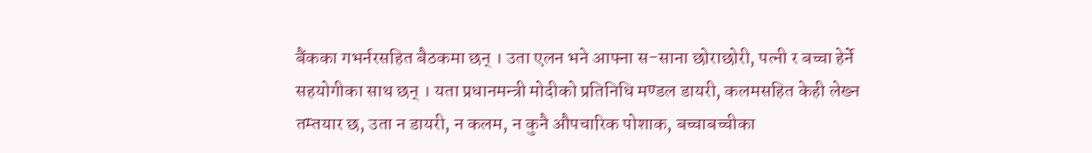बैंकका गभर्नरसहित बैठकमा छन् । उता एलन भने आफ्ना स-साना छोराछोरी, पत्नी र बच्चा हेर्ने सहयोगीका साथ छन् । यता प्रधानमन्त्री मोदीको प्रतिनिधि मण्डल डायरी, कलमसहित केही लेख्न तम्तयार छ, उता न डायरी, न कलम, न कुनै औपचारिक पोशाक, बच्चाबच्चीका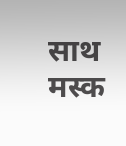साथ मस्क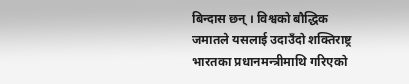बिन्दास छन् । विश्वको बौद्धिक जमातले यसलाई उदाउँदो शक्तिराष्ट्र भारतका प्रधानमन्त्रीमाथि गरिएको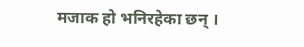मजाक हो भनिरहेका छन् ।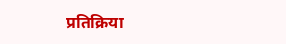प्रतिक्रिया